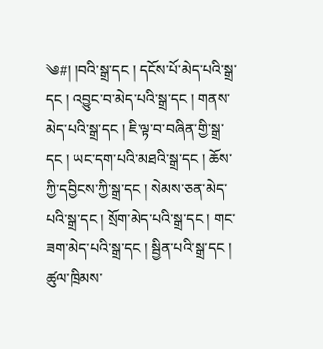༄#། །བའི་སྒྲ་དང ། དངོས་པོ་མེད་པའི་སྒྲ་དང ། འབྱུང་བ་མེད་པའི་སྒྲ་དང ། གནས་མེད་པའི་སྒྲ་དང ། ཇི་ལྟ་བ་བཞིན་གྱི་སྒྲ་དང ། ཡང་དག་པའི་མཐའི་སྒྲ་དང ། ཆོས་ཀྱི་དབྱིངས་ཀྱི་སྒྲ་དང ། སེམས་ཅན་མེད་པའི་སྒྲ་དང ། སྲོག་མེད་པའི་སྒྲ་དང ། གང་ཟག་མེད་པའི་སྒྲ་དང ། སྦྱིན་པའི་སྒྲ་དང ། ཚུལ་ཁྲིམས་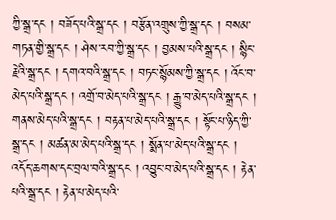ཀྱི་སྒྲ་དང ། བཟོད་པའི་སྒྲ་དང ། བརྩོན་འགྲུས་ཀྱི་སྒྲ་དང ། བསམ་གཏན་གྱི་སྒྲ་དང ། ཤེས་རབ་ཀྱི་སྒྲ་དང ། བྱམས་པའི་སྒྲ་དང ། སྙིང་རྗེའི་སྒྲ་དང ། དགའ་བའི་སྒྲ་དང ། བཏང་སྙོམས་ཀྱི་སྒྲ་དང ། འོང་བ་མེད་པའི་སྒྲ་དང ། འགྲོ་བ་མེད་པའི་སྒྲ་དང ། རྒྱུ་བ་མེད་པའི་སྒྲ་དང ། གནས་མེད་པའི་སྒྲ་དང ། བརྟན་པ་མེད་པའི་སྒྲ་དང ། སྟོང་པ་ཉིད་ཀྱི་སྒྲ་དང ། མཚན་མ་མེད་པའི་སྒྲ་དང ། སྨོན་པ་མེད་པའི་སྒྲ་དང ། འདོད་ཆགས་དང་བྲལ་བའི་སྒྲ་དང ། འབྱུང་བ་མེད་པའི་སྒྲ་དང ། རྟེན་པའི་སྒྲ་དང ། རྟེན་པ་མེད་པའི་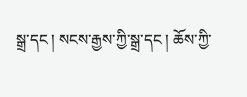སྒྲ་དང ། སངས་རྒྱས་ཀྱི་སྒྲ་དང ། ཆོས་ཀྱི་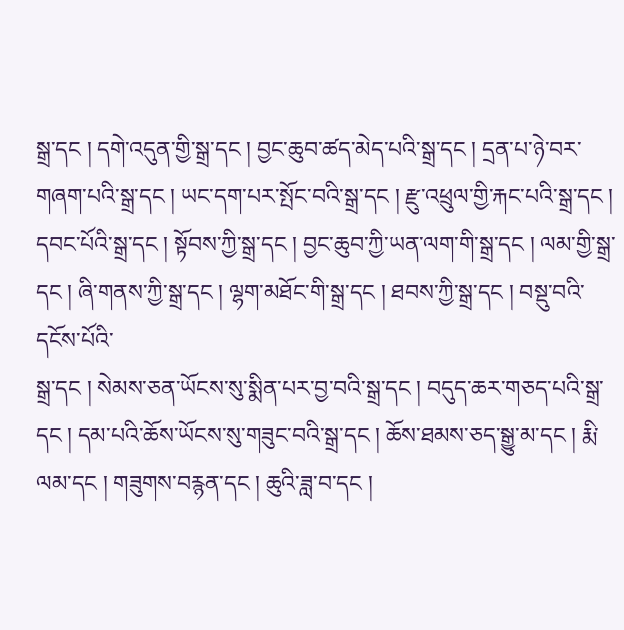སྒྲ་དང ། དགེ་འདུན་གྱི་སྒྲ་དང ། བྱང་ཆུབ་ཚད་མེད་པའི་སྒྲ་དང ། དྲན་པ་ཉེ་བར་གཞག་པའི་སྒྲ་དང ། ཡང་དག་པར་སྤོང་བའི་སྒྲ་དང ། རྫུ་འཕྲུལ་གྱི་རྐང་པའི་སྒྲ་དང ། དབང་པོའི་སྒྲ་དང ། སྟོབས་ཀྱི་སྒྲ་དང ། བྱང་ཆུབ་ཀྱི་ཡན་ལག་གི་སྒྲ་དང ། ལམ་གྱི་སྒྲ་དང ། ཞི་གནས་ཀྱི་སྒྲ་དང ། ལྷག་མཐོང་གི་སྒྲ་དང ། ཐབས་ཀྱི་སྒྲ་དང ། བསྡུ་བའི་དངོས་པོའི་
སྒྲ་དང ། སེམས་ཅན་ཡོངས་སུ་སྨིན་པར་བྱ་བའི་སྒྲ་དང ། བདུད་ཆར་གཅད་པའི་སྒྲ་དང ། དམ་པའི་ཆོས་ཡོངས་སུ་གཟུང་བའི་སྒྲ་དང ། ཆོས་ཐམས་ཅད་སྒྱུ་མ་དང ། རྨི་ལམ་དང ། གཟུགས་བརྙན་དང ། ཆུའི་ཟླ་བ་དང །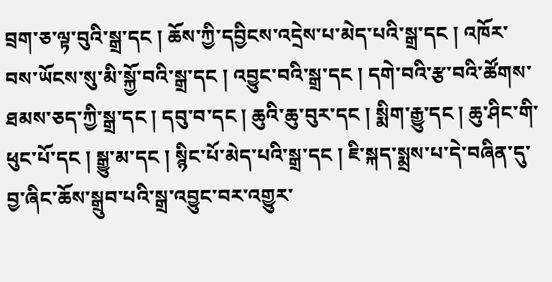བྲག་ཅ་ལྟ་བུའི་སྒྲ་དང ། ཆོས་ཀྱི་དབྱིངས་འདྲེས་པ་མེད་པའི་སྒྲ་དང ། འཁོར་བས་ཡོངས་སུ་མི་སྐྱོ་བའི་སྒྲ་དང ། འབྱུང་བའི་སྒྲ་དང ། དགེ་བའི་རྩ་བའི་ཚོགས་ཐམས་ཅད་ཀྱི་སྒྲ་དང ། དབུ་བ་དང ། ཆུའི་ཆུ་བུར་དང ། སྨིག་རྒྱུ་དང ། ཆུ་ཤིང་གི་ཕུང་པོ་དང ། སྒྱུ་མ་དང ། སྙིང་པོ་མེད་པའི་སྒྲ་དང ། ཇི་སྐད་སྨྲས་པ་དེ་བཞིན་དུ་བྱ་ཞིང་ཆོས་སྒྲུབ་པའི་སྒྲ་འབྱུང་བར་འགྱུར་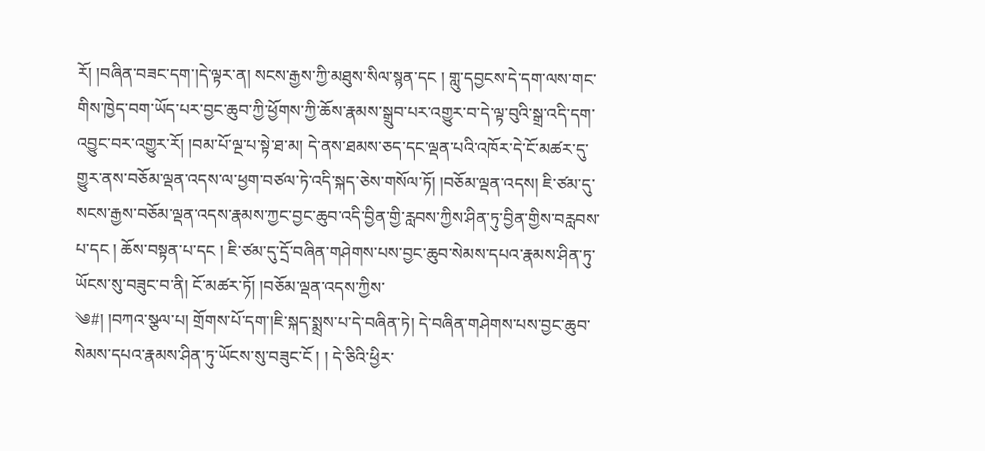རོ། །བཞིན་བཟང་དག་།དེ་ལྟར་ན། སངས་རྒྱས་ཀྱི་མཐུས་སིལ་སྙན་དང ། གླུ་དབྱངས་དེ་དག་ལས་གང་གིས་ཁྱེད་བག་ཡོད་པར་བྱང་ཆུབ་ཀྱི་ཕྱོགས་ཀྱི་ཆོས་རྣམས་སྒྲུབ་པར་འགྱུར་བ་དེ་ལྟ་བུའི་སྒྲ་འདི་དག་འབྱུང་བར་འགྱུར་རོ། །བམ་པོ་ལྔ་པ་སྟེ་ཐ་མ། དེ་ནས་ཐམས་ཅད་དང་ལྡན་པའི་འཁོར་དེ་ངོ་མཚར་དུ་གྱུར་ནས་བཅོམ་ལྡན་འདས་ལ་ཕྱག་བཙལ་ཏེ་འདི་སྐད་ཅེས་གསོལ་ཏོ། །བཅོམ་ལྡན་འདས། ཇི་ཙམ་དུ་སངས་རྒྱས་བཅོམ་ལྡན་འདས་རྣམས་ཀྱང་བྱང་ཆུབ་འདི་བྱིན་གྱི་རླབས་ཀྱིས་ཤིན་ཏུ་བྱིན་གྱིས་བརླབས་པ་དང ། ཆོས་བསྟན་པ་དང ། ཇི་ཙམ་དུ་དྲོ་བཞིན་གཤེགས་པས་བྱང་ཆུབ་སེམས་དཔའ་རྣམས་ཤིན་ཏུ་ཡོངས་སུ་བཟུང་བ་ནི། ངོ་མཚར་ཏོ། །བཅོམ་ལྡན་འདས་ཀྱིས་
༄#། །བཀའ་སྩལ་པ། གྲོགས་པོ་དག་།ཇི་སྐད་སྨྲས་པ་དེ་བཞིན་ཏེ། དེ་བཞིན་གཤེགས་པས་བྱང་ཆུབ་སེམས་དཔའ་རྣམས་ཤིན་ཏུ་ཡོངས་སུ་བཟུང་ངོ ། ། དེ་ཅིའི་ཕྱིར་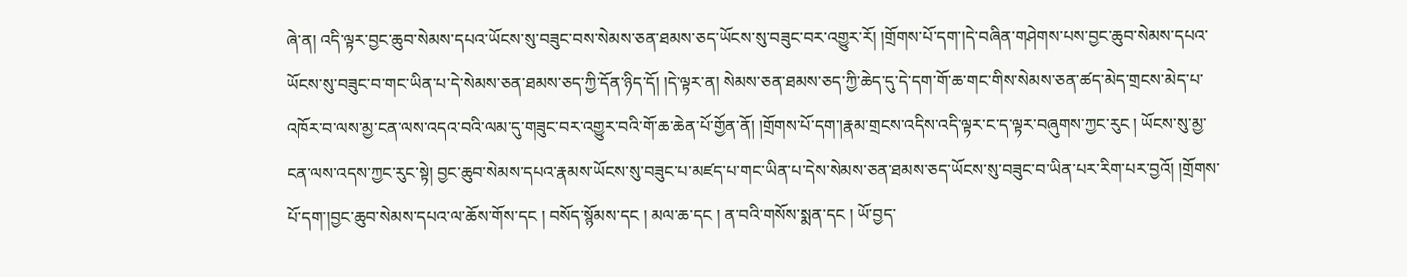ཞེ་ན། འདི་ལྟར་བྱང་ཆུབ་སེམས་དཔའ་ཡོངས་སུ་བཟུང་བས་སེམས་ཅན་ཐམས་ཅད་ཡོངས་སུ་བཟུང་བར་འགྱུར་རོ། །གྲོགས་པོ་དག་།དེ་བཞིན་གཤེགས་པས་བྱང་ཆུབ་སེམས་དཔའ་ཡོངས་སུ་བཟུང་བ་གང་ཡིན་པ་དེ་སེམས་ཅན་ཐམས་ཅད་ཀྱི་དོན་ཉིད་དོ། །དེ་ལྟར་ན། སེམས་ཅན་ཐམས་ཅད་ཀྱི་ཆེད་དུ་དེ་དག་གོ་ཆ་གང་གིས་སེམས་ཅན་ཚད་མེད་གྲངས་མེད་པ་འཁོར་བ་ལས་མྱ་ངན་ལས་འདའ་བའི་ལམ་དུ་གཟུང་བར་འགྱུར་བའི་གོ་ཆ་ཆེན་པོ་གྱོན་ནོ། །གྲོགས་པོ་དག་།རྣམ་གྲངས་འདིས་འདི་ལྟར་ང་ད་ལྟར་བཞུགས་ཀྱང་རུང ། ཡོངས་སུ་མྱ་ངན་ལས་འདས་ཀྱང་རུང་སྟེ། བྱང་ཆུབ་སེམས་དཔའ་རྣམས་ཡོངས་སུ་བཟུང་པ་མཛད་པ་གང་ཡིན་པ་དེས་སེམས་ཅན་ཐམས་ཅད་ཡོངས་སུ་བཟུང་བ་ཡིན་པར་རིག་པར་བྱའོ། །གྲོགས་པོ་དག་།བྱང་ཆུབ་སེམས་དཔའ་ལ་ཆོས་གོས་དང ། བསོད་སྙོམས་དང ། མལ་ཆ་དང ། ན་བའི་གསོས་སྨན་དང ། ཡོ་བྱད་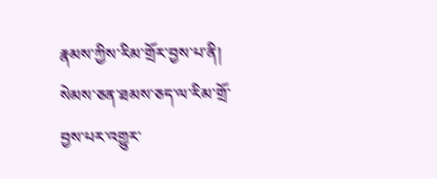རྣམས་ཀྱིས་རིམ་གྲོར་བྱས་པ་ནི། སེམས་ཅན་ཐམས་ཅད་ལ་རིམ་གྲོ་བྱས་པར་འགྱུར་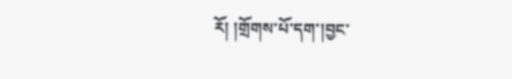རོ། །གྲོགས་པོ་དག་།བྱང་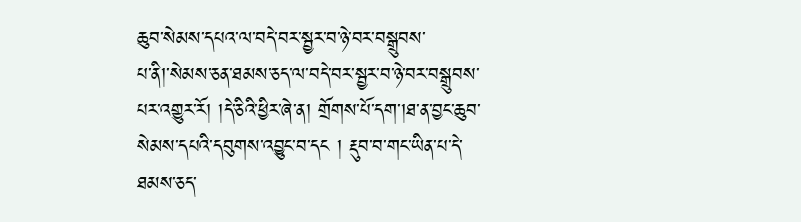ཆུབ་སེམས་དཔའ་ལ་བདེ་བར་སྦྱར་བ་ཉེ་བར་བསྒྲུབས་
པ་ནི།་སེམས་ཅན་ཐམས་ཅད་ལ་བདེ་བར་སྦྱར་བ་ཉེ་བར་བསྒྲུབས་པར་འགྱུར་རོ། །དེ་ཅིའི་ཕྱིར་ཞེ་ན། གྲོགས་པོ་དག་།ཐ་ན་བྱང་ཆུབ་སེམས་དཔའི་དབུགས་འབྱུང་བ་དང ། རྡུབ་བ་གང་ཡིན་པ་དེ་ཐམས་ཅད་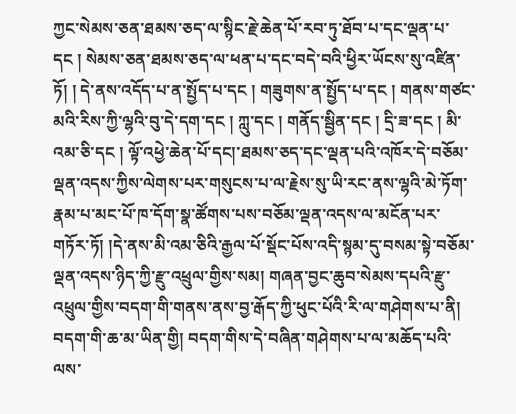ཀྱང་སེམས་ཅན་ཐམས་ཅད་ལ་སྙིང་རྗེ་ཆེན་པོ་རབ་ཏུ་ཐོབ་པ་དང་ལྡན་པ་དང ། སེམས་ཅན་ཐམས་ཅད་ལ་ཕན་པ་དང་བདེ་བའི་ཕྱིར་ཡོངས་སུ་འཛིན་ཏོ། ། དེ་ནས་འདོད་པ་ན་སྤྱོད་པ་དང ། གཟུགས་ན་སྤྱོད་པ་དང ། གནས་གཙང་མའི་རིས་ཀྱི་ལྷའི་བུ་དེ་དག་དང ། ཀླུ་དང ། གནོད་སྦྱིན་དང ། དྲི་ཟ་དང ། མི་འམ་ཅི་དང ། ལྟོ་འཕྱེ་ཆེན་པོ་དང།་ཐམས་ཅད་དང་ལྡན་པའི་འཁོར་དེ་བཅོམ་ལྡན་འདས་ཀྱིས་ལེགས་པར་གསུངས་པ་ལ་རྗེས་སུ་ཡི་རང་ནས་ལྷའི་མེ་ཏོག་རྣམ་པ་མང་པོ་ཁ་དོག་སྣ་ཚོགས་པས་བཅོམ་ལྡན་འདས་ལ་མངོན་པར་གཏོར་ཏོ། །དེ་ནས་མི་འམ་ཅིའི་རྒྱལ་པོ་སྡོང་པོས་འདི་སྙམ་དུ་བསམ་སྟེ་བཅོམ་ལྡན་འདས་ཉིད་ཀྱི་རྫུ་འཕྲུལ་གྱིས་སམ། གཞན་བྱང་ཆུབ་སེམས་དཔའི་རྫུ་འཕྲུལ་གྱིས་བདག་གི་གནས་ནས་བྱ་རྒོད་ཀྱི་ཕུང་པོའི་རི་ལ་གཤེགས་པ་ནི། བདག་གི་ཆ་མ་ཡིན་གྱི། བདག་གིས་དེ་བཞིན་གཤེགས་པ་ལ་མཆོད་པའི་ལས་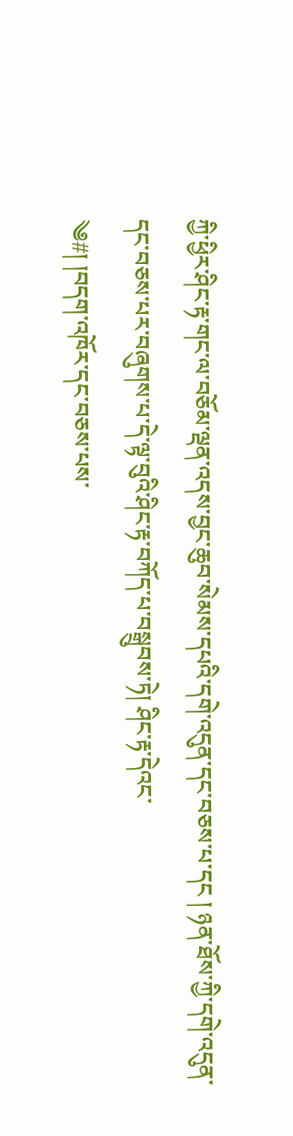ཀྱི་ཕྱིར་ཤིང་རྟ་གང་ལ་བཅོམ་ལྡན་འདས་བྱང་ཆུབ་སེམས་དཔའི་དགེ་འདུན་དང་བཅས་པ་དང ། ཉན་ཐོས་ཀྱི་དགེ་འདུན་དང་བཅས་པར་བཞུགས་པ་དེ་ལྟ་བུའི་ཤིང་རྟ་བཀོད་པ་བསྒྲུབས་ཏེ། ཤིང་རྟ་དེའང་
༄#། །བདག་འཁོར་དང་བཅས་པས་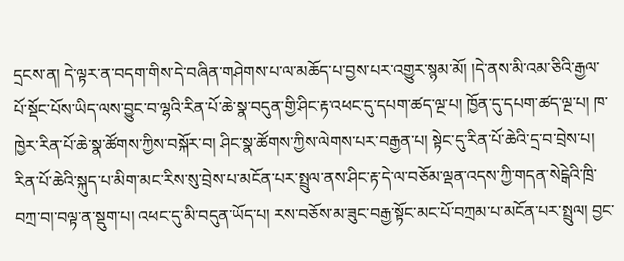དྲངས་ན། དེ་ལྟར་ན་བདག་གིས་དེ་བཞིན་གཤེགས་པ་ལ་མཆོད་པ་བྱས་པར་འགྱུར་སྙམ་མོ། །དེ་ནས་མི་འམ་ཅིའི་རྒྱལ་པོ་སྡོང་པོས་ཡིད་ལས་བྱུང་བ་ལྷའི་རིན་པོ་ཆེ་སྣ་བདུན་གྱི་ཤིང་རྟ་འཕང་དུ་དཔག་ཚད་ལྔ་པ། ཁྱོན་དུ་དཔག་ཚད་ལྔ་པ། ཁ་ཁྱེར་རིན་པོ་ཆེ་སྣ་ཚོགས་ཀྱིས་བསྐོར་བ། ཤིང་སྣ་ཚོགས་ཀྱིས་ལེགས་པར་བརྒྱན་པ། སྟེང་དུ་རིན་པོ་ཆེའི་དྲ་བ་བྲེས་པ། རིན་པོ་ཆེའི་སྐུད་པ་མིག་མང་རིས་སུ་བྲེས་པ་མངོན་པར་སྤྲུལ་ནས་ཤིང་རྟ་དེ་ལ་བཅོམ་ལྡན་འདས་ཀྱི་གདན་སེངྒེའི་ཁྲི་བཀྲ་བ།་བལྟ་ན་སྡུག་པ། འཕང་དུ་མི་བདུན་ཡོད་པ། རས་བཅོས་མ་ཟུང་བརྒྱ་སྟོང་མང་པོ་བཀྲམ་པ་མངོན་པར་སྤྲུལ། བྱང་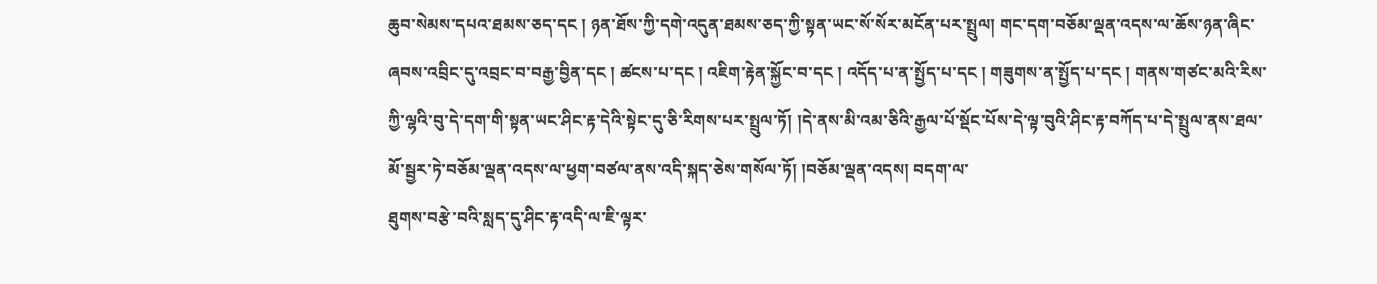ཆུབ་སེམས་དཔའ་ཐམས་ཅད་དང ། ཉན་ཐོས་ཀྱི་དགེ་འདུན་ཐམས་ཅད་ཀྱི་སྟན་ཡང་སོ་སོར་མངོན་པར་སྤྲུལ། གང་དག་བཅོམ་ལྡན་འདས་ལ་ཆོས་ཉན་ཞིང་ཞབས་འབྲིང་དུ་འབྲང་བ་བརྒྱ་བྱིན་དང ། ཚངས་པ་དང ། འཇིག་རྟེན་སྐྱོང་བ་དང ། འདོད་པ་ན་སྤྱོད་པ་དང ། གཟུགས་ན་སྤྱོད་པ་དང ། གནས་གཙང་མའི་རིས་ཀྱི་ལྷའི་བུ་དེ་དག་གི་སྟན་ཡང་ཤིང་རྟ་དེའི་སྟེང་དུ་ཅི་རིགས་པར་སྤྲུལ་ཏོ། །དེ་ནས་མི་འམ་ཅིའི་རྒྱལ་པོ་སྡོང་པོས་དེ་ལྟ་བུའི་ཤིང་རྟ་བཀོད་པ་དེ་སྤྲུལ་ནས་ཐལ་མོ་སྦྱར་ཏེ་བཅོམ་ལྡན་འདས་ལ་ཕྱག་བཙལ་ནས་འདི་སྐད་ཅེས་གསོལ་ཏོ། །བཅོམ་ལྡན་འདས། བདག་ལ་
ཐུགས་བརྩེ་བའི་སླད་དུ་ཤིང་རྟ་འདི་ལ་ཇི་ལྟར་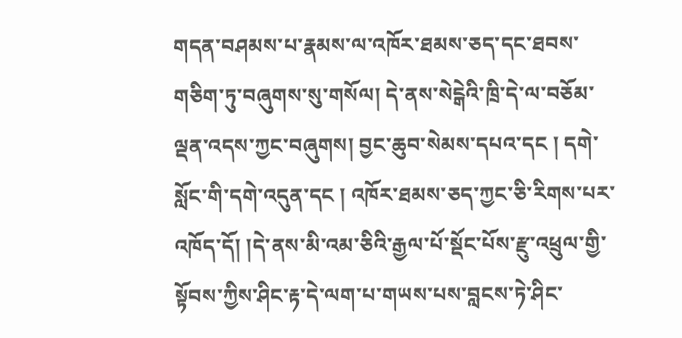གདན་བཤམས་པ་རྣམས་ལ་འཁོར་ཐམས་ཅད་དང་ཐབས་གཅིག་ཏུ་བཞུགས་སུ་གསོལ། དེ་ནས་སེངྒེའི་ཁྲི་དེ་ལ་བཅོམ་ལྡན་འདས་ཀྱང་བཞུགས། བྱང་ཆུབ་སེམས་དཔའ་དང ། དགེ་སློང་གི་དགེ་འདུན་དང ། འཁོར་ཐམས་ཅད་ཀྱང་ཅི་རིགས་པར་འཁོད་དོ། །དེ་ནས་མི་འམ་ཅིའི་རྒྱལ་པོ་སྡོང་པོས་རྫུ་འཕྲུལ་གྱི་སྟོབས་ཀྱིས་ཤིང་རྟ་དེ་ལག་པ་གཡས་པས་བླངས་ཏེ་ཤིང་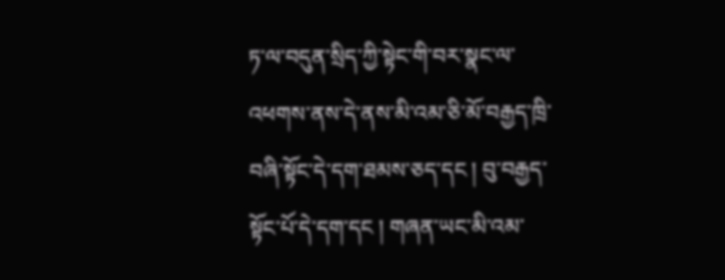ཏ་ལ་བདུན་སྲིད་ཀྱི་སྟེང་གི་བར་སྣང་ལ་འཕགས་ནས་དེ་ནས་མི་འམ་ཅི་མོ་བརྒྱད་ཁྲི་བཞི་སྟོང་དེ་དག་ཐམས་ཅད་དང ། བུ་བརྒྱད་སྟོང་པོ་དེ་དག་དང ། གཞན་ཡང་མི་འམ་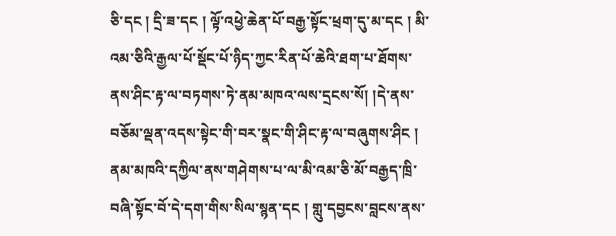ཅི་དང ། དྲི་ཟ་དང ། ལྟོ་འཕྱེ་ཆེན་པོ་བརྒྱ་སྟོང་ཕྲག་དུ་མ་དང ། མི་འམ་ཅིའི་རྒྱལ་པོ་སྡོང་པོ་ཉིད་ཀྱང་རིན་པོ་ཆེའི་ཐག་པ་ཐོགས་ནས་ཤིང་རྟ་ལ་བཏགས་ཏེ་ནམ་མཁའ་ལས་དྲངས་སོ། །དེ་ནས་བཅོམ་ལྡན་འདས་སྟེང་གི་བར་སྣང་གི་ཤིང་རྟ་ལ་བཞུགས་ཤིང ། ནམ་མཁའི་དཀྱིལ་ནས་གཤེགས་པ་ལ་མི་འམ་ཅི་མོ་བརྒྱད་ཁྲི་བཞི་སྟོང་བོ་དེ་དག་གིས་སིལ་སྙན་དང ། གླུ་དབྱངས་བླངས་ནས་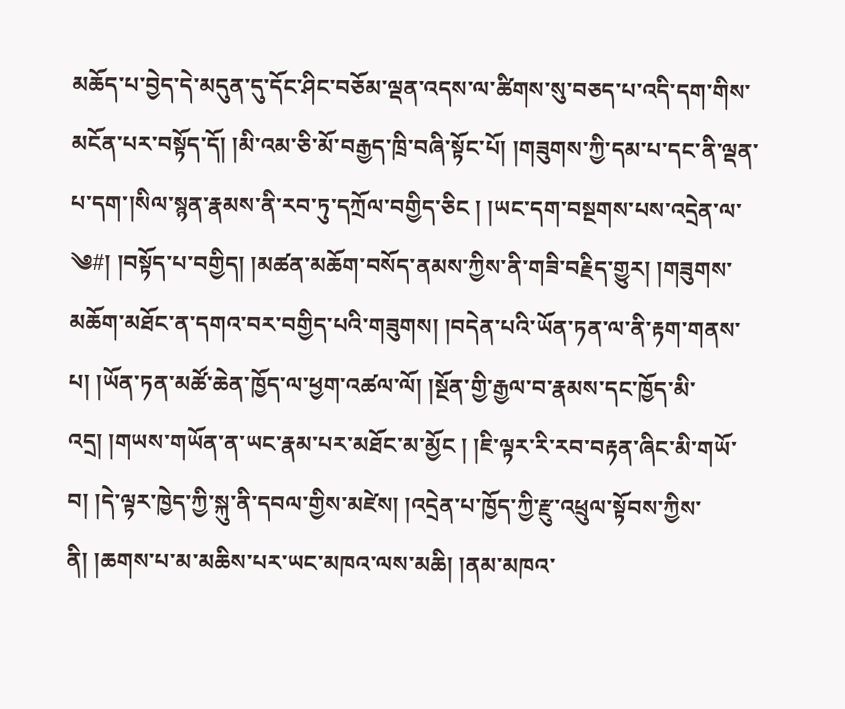མཆོད་པ་བྱེད་དེ་མདུན་དུ་དོང་ཤིང་བཅོམ་ལྡན་འདས་ལ་ཚིགས་སུ་བཅད་པ་འདི་དག་གིས་མངོན་པར་བསྟོད་དོ། །མི་འམ་ཅི་མོ་བརྒྱད་ཁྲི་བཞི་སྟོང་པོ། །གཟུགས་ཀྱི་དམ་པ་དང་ནི་ལྡན་པ་དག་།སིལ་སྙན་རྣམས་ནི་རབ་ཏུ་དཀྲོལ་བགྱིད་ཅིང ། །ཡང་དག་བསྔགས་པས་འདྲེན་ལ་
༄#། །བསྟོད་པ་བགྱིད། །མཚན་མཆོག་བསོད་ནམས་ཀྱིས་ནི་གཟི་བརྗིད་གྱུར། །གཟུགས་མཆོག་མཐོང་ན་དགའ་བར་བགྱིད་པའི་གཟུགས། །བདེན་པའི་ཡོན་ཏན་ལ་ནི་རྟག་གནས་པ། །ཡོན་ཏན་མཚོ་ཆེན་ཁྱོད་ལ་ཕྱག་འཚལ་ལོ། །སྔོན་གྱི་རྒྱལ་བ་རྣམས་དང་ཁྱོད་མི་འདྲ། །གཡས་གཡོན་ན་ཡང་རྣམ་པར་མཐོང་མ་མྱོང ། །ཇི་ལྟར་རི་རབ་བརྟན་ཞིང་མི་གཡོ་བ། །དེ་ལྟར་ཁྱེད་ཀྱི་སྐུ་ནི་དབལ་གྱིས་མཛེས། །འདྲེན་པ་ཁྱོད་ཀྱི་རྫུ་འཕྲུལ་སྟོབས་ཀྱིས་ནི། །ཆགས་པ་མ་མཆིས་པར་ཡང་མཁའ་ལས་མཆི། །ནམ་མཁའ་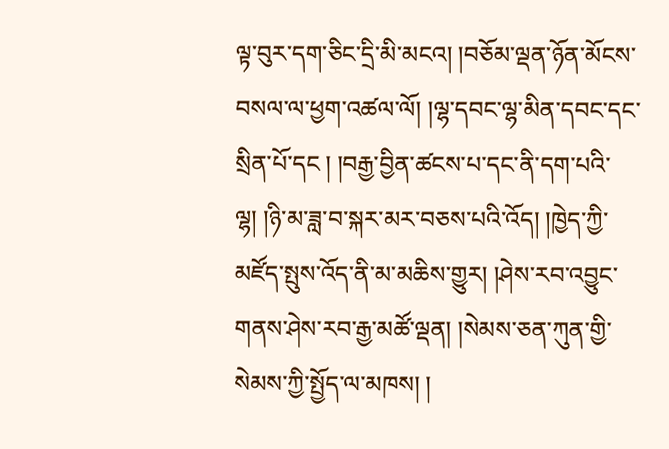ལྟ་བུར་དག་ཅིང་དྲི་མི་མངའ། །བཅོམ་ལྡན་ཉོན་མོངས་བསལ་ལ་ཕྱག་འཚལ་ལོ། །ལྷ་དབང་ལྷ་མིན་དབང་དང་སྲིན་པོ་དང ། །བརྒྱ་བྱིན་ཚངས་པ་དང་ནི་དག་པའི་ལྷ། །ཉི་མ་ཟླ་བ་སྐར་མར་བཅས་པའི་འོད། །ཁྱེད་ཀྱི་མཛོད་སྤུས་འོད་ནི་མ་མཆིས་གྱུར། །ཤེས་རབ་འབྱུང་གནས་ཤེས་རབ་རྒྱ་མཚོ་ལྡན། །སེམས་ཅན་ཀུན་གྱི་སེམས་ཀྱི་སྤྱོད་ལ་མཁས། །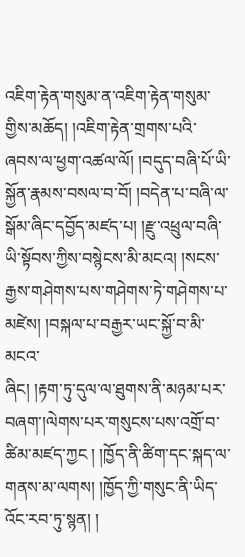འཇིག་རྟེན་གསུམ་ན་འཇིག་རྟེན་གསུམ་གྱིས་མཆོད། །འཇིག་རྟེན་གྲགས་པའི་ཞབས་ལ་ཕྱག་འཚལ་ལོ། །བདུད་བཞི་པོ་ཡི་སྐྱོན་རྣམས་བསལ་བ་བོ། །བདེན་པ་བཞི་ལ་སྒོམ་ཞིང་དབྱོད་མཛད་པ། །རྫུ་འཕྲུལ་བཞི་ཡི་སྟོབས་ཀྱིས་བསྙེངས་མི་མངའ། །སངས་རྒྱས་གཤེགས་པས་གཤེགས་ཏེ་གཤེགས་པ་མཛེས། །བསྐལ་པ་བརྒྱར་ཡང་སྐྱོ་བ་མི་མངའ་
ཞིང། །རྟག་ཏུ་དུལ་ལ་ཐུགས་ནི་མཉམ་པར་བཞག་།ལེགས་པར་གསུངས་པས་འགྲོ་བ་ཚིམ་མཛད་ཀྱང ། །ཁྱོད་ནི་ཚིག་དང་སྐད་ལ་གནས་མ་ལགས། །ཁྱོད་ཀྱི་གསུང་ནི་ཡིད་འོང་རབ་ཏུ་སྙན། །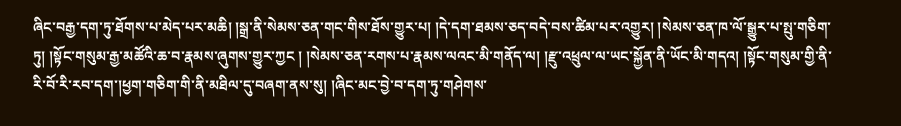ཞིང་བརྒྱ་དག་ཏུ་ཐོགས་པ་མེད་པར་མཆི། །སྒྲ་ནི་སེམས་ཅན་གང་གིས་ཐོས་གྱུར་པ། །དེ་དག་ཐམས་ཅད་བདེ་བས་ཚིམ་པར་འགྱུར། །སེམས་ཅན་ཁ་ལོ་སྒྱུར་པ་སྤུ་གཅིག་ཏུ། །སྟོང་གསུམ་རྒྱ་མཚོའི་ཆ་བ་རྣམས་ཞུགས་གྱུར་ཀྱང ། །སེམས་ཅན་རགས་པ་རྣམས་ལའང་མི་གནོད་ལ། །རྫུ་འཕྲུལ་ལ་ཡང་སྐྱོན་ནི་ཡོང་མི་གདའ། །སྟོང་གསུམ་གྱི་ནི་རི་བོ་རི་རབ་དག་།ཕྱག་གཅིག་གི་ནི་མཐིལ་དུ་བཞག་ནས་སུ། །ཞིང་མང་བྱེ་བ་དག་ཏུ་གཤེགས་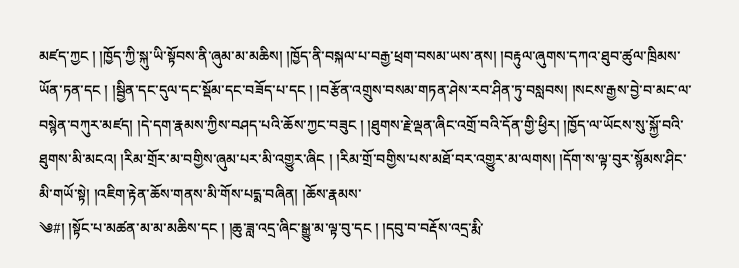མཛད་ཀྱང ། །ཁྱོད་ཀྱི་སྐུ་ཡི་སྟོབས་ནི་ཞུམ་མ་མཆིས། །ཁྱོད་ནི་བསྐལ་པ་བརྒྱ་ཕྲག་བསམ་ཡས་ནས། །བརྟུལ་ཞུགས་དཀའ་ཐུབ་ཚུལ་ཁྲིམས་ཡོན་ཏན་དང ། །སྦྱིན་དང་དུལ་དང་སྡོམ་དང་བཟོད་པ་དང ། །བརྩོན་འགྲུས་བསམ་གཏན་ཤེས་རབ་ཤིན་ཏུ་བསླབས། །སངས་རྒྱས་བྱེ་བ་མང་ལ་བསྙེན་བཀུར་མཛད། །དེ་དག་རྣམས་ཀྱིས་བཤད་པའི་ཆོས་ཀྱང་བཟུང ། །ཐུགས་རྗེ་ལྡན་ཞིང་འགྲོ་བའི་དོན་གྱི་ཕྱིར། །ཁྱོད་ལ་ཡོངས་སུ་སྐྱོ་བའི་ཐུགས་མི་མངའ། །རིམ་གྲོར་མ་བགྱིས་ཞུམ་པར་མི་འགྱུར་ཞིང ། །རིམ་གྲོ་བགྱིས་པས་མཐོ་བར་འགྱུར་མ་ལགས། །དོག་ས་ལྟ་བུར་སྙོམས་ཤིང་མི་གཡོ་སྟེ། །འཇིག་རྟེན་ཆོས་གནས་མི་གོས་པདྨ་བཞིན། །ཆོས་རྣམས་
༄#། །སྟོང་པ་མཚན་མ་མ་མཆིས་དང ། །ཆུ་ཟླ་འདྲ་ཞིང་སྒྱུ་མ་ལྟ་བུ་དང ། །དབུ་བ་བརྡོས་འདྲ་རྨི་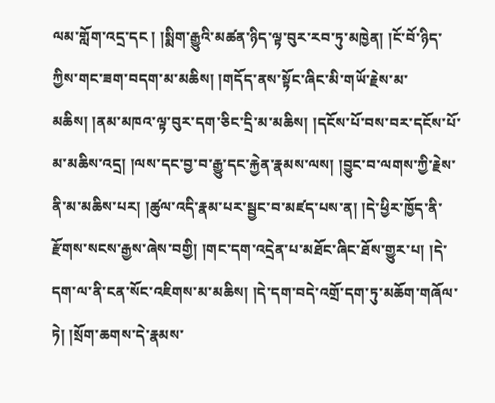ལམ་གློག་འདྲ་དང ། །སྨིག་རྒྱུའི་མཚན་ཉིད་ལྟ་བུར་རབ་ཏུ་མཁྱེན། །ངོ་བོ་ཉིད་ཀྱིས་གང་ཟག་བདག་མ་མཆིས། །གདོད་ནས་སྟོང་ཞིང་མི་གཡོ་རྗེས་མ་མཆིས། །ནམ་མཁའ་ལྟ་བུར་དག་ཅིང་དྲི་མ་མཆིས། །དངོས་པོ་བས་བར་དངོས་པོ་མ་མཆིས་འདྲ། །ལས་དང་བྱ་བ་རྒྱུ་དང་རྐྱེན་རྣམས་ལས། །བྱུང་བ་ལགས་ཀྱི་རྗེས་ནི་མ་མཆིས་པར། །ཚུལ་འདི་རྣམ་པར་སྦྱང་བ་མཛད་པས་ན། །དེ་ཕྱིར་ཁྱོད་ནི་རྫོགས་སངས་རྒྱས་ཞེས་བགྱི། །གང་དག་འདྲེན་པ་མཐོང་ཞིང་ཐོས་གྱུར་པ། །དེ་དག་ལ་ནི་ངན་སོང་འཇིགས་མ་མཆིས། །དེ་དག་བདེ་འགྲོ་དག་ཏུ་མཆོག་གཞོལ་ཏེ། །སྲོག་ཆགས་དེ་རྣམས་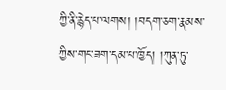ཀྱི་ནི་རྙེད་པ་ལགས། །བདག་ཅག་རྣམས་ཀྱིས་གང་ཟག་དམ་པ་ཁྱོད། །ཀུན་ཏུ་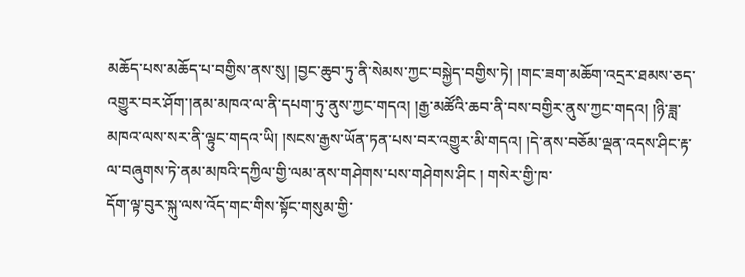མཆོད་པས་མཆོད་པ་བགྱིས་ནས་སུ། །བྱང་ཆུབ་ཏུ་ནི་སེམས་ཀྱང་བསྐྱེད་བགྱིས་ཏེ། །གང་ཟག་མཆོག་འདྲར་ཐམས་ཅད་འགྱུར་བར་ཤོག་།ནམ་མཁའ་ལ་ནི་དཔག་ཏུ་ནུས་ཀྱང་གདའ། །རྒྱ་མཚོའི་ཆབ་ནི་བས་བགྱིར་ནུས་ཀྱང་གདའ། །ཉི་ཟླ་མཁའ་ལས་སར་ནི་ལྟུང་གདའ་ཡི། །སངས་རྒྱས་ཡོན་ཏན་པས་བར་འགྱུར་མི་གདའ། །དེ་ནས་བཅོམ་ལྡན་འདས་ཤིང་རྟ་ལ་བཞུགས་ཏེ་ནམ་མཁའི་དཀྱིལ་གྱི་ལམ་ནས་གཤེགས་པས་གཤེགས་ཤིང ། གསེར་གྱི་ཁ་
དོག་ལྟ་བུར་སྐུ་ལས་འོད་གང་གིས་སྟོང་གསུམ་གྱི་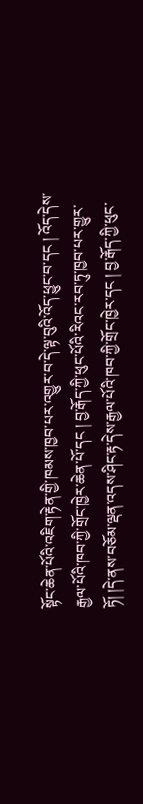སྟོང་ཆེན་པོའི་འཇིག་རྟེན་གྱི་ཁམས་ཁྱབ་པར་འགྱུར་བ་དེ་ལྟ་བུའི་འོད་ཕྱུང་བ་དང ། འོད་དེས་རྒྱལ་པོའི་ཁབ་ཀྱི་གྲོང་ཁྱེར་ཆེན་པོ་དང ། བྱ་རྒོད་ཀྱི་ཕུང་པོའི་རིའང་རབ་ཏུ་ཁྱབ་པར་གྱུར་ཏོ། །དེ་ནས་བཅོམ་ལྡན་འདས་ཤིང་རྟ་དེས་རྒྱལ་པོའི་ཁབ་ཀྱི་གྲོང་ཁྱེར་དང ། བྱ་རྒོད་ཀྱི་ཕུང་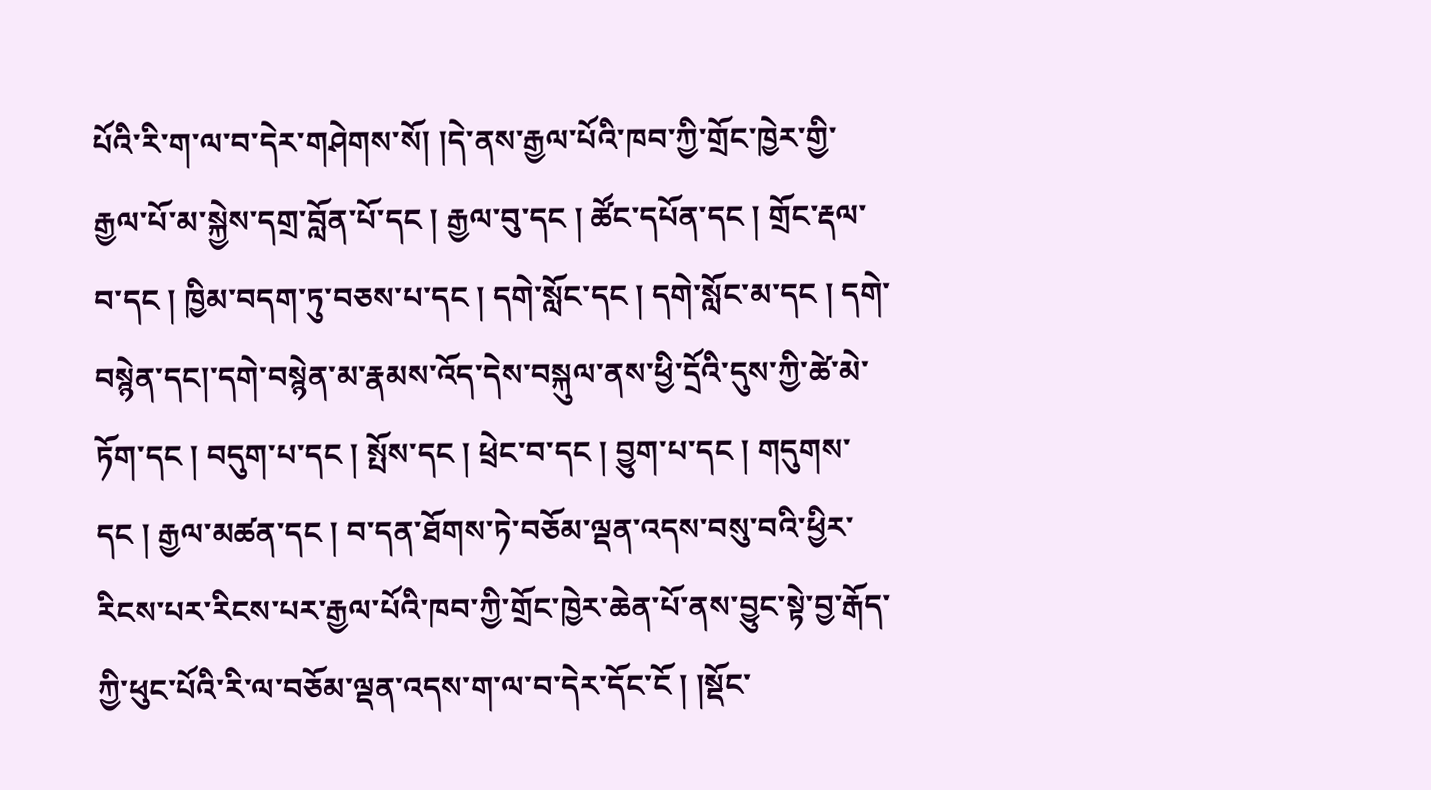པོའི་རི་ག་ལ་བ་དེར་གཤེགས་སོ། །དེ་ནས་རྒྱལ་པོའི་ཁབ་ཀྱི་གྲོང་ཁྱེར་གྱི་རྒྱལ་པོ་མ་སྐྱེས་དགྲ་བློན་པོ་དང ། རྒྱལ་བུ་དང ། ཚོང་དཔོན་དང ། གྲོང་རྡལ་བ་དང ། ཁྱིམ་བདག་ཏུ་བཅས་པ་དང ། དགེ་སློང་དང ། དགེ་སློང་མ་དང ། དགེ་བསྙེན་དང།་དགེ་བསྙེན་མ་རྣམས་འོད་དེས་བསྐུལ་ནས་ཕྱི་དྲོའི་དུས་ཀྱི་ཚེ་མེ་ཏོག་དང ། བདུག་པ་དང ། སྤོས་དང ། ཕྲེང་བ་དང ། བྱུག་པ་དང ། གདུགས་དང ། རྒྱལ་མཚན་དང ། བ་དན་ཐོགས་ཏེ་བཅོམ་ལྡན་འདས་བསུ་བའི་ཕྱིར་རིངས་པར་རིངས་པར་རྒྱལ་པོའི་ཁབ་ཀྱི་གྲོང་ཁྱེར་ཆེན་པོ་ནས་བྱུང་སྟེ་བྱ་རྒོད་ཀྱི་ཕུང་པོའི་རི་ལ་བཅོམ་ལྡན་འདས་ག་ལ་བ་དེར་དོང་ངོ ། །སྡོང་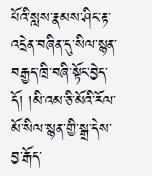པོའི་སླས་རྣམས་ཤིང་རྟ་འདྲེན་བཞིན་དུ་སིལ་སྙན་བརྒྱད་ཁྲི་བཞི་སྟོང་བྱེད་དོ། །མི་འམ་ཅི་མོའི་རོལ་མོ་སིལ་སྙན་གྱི་སྒྲ་དེས་བྱ་རྒོད་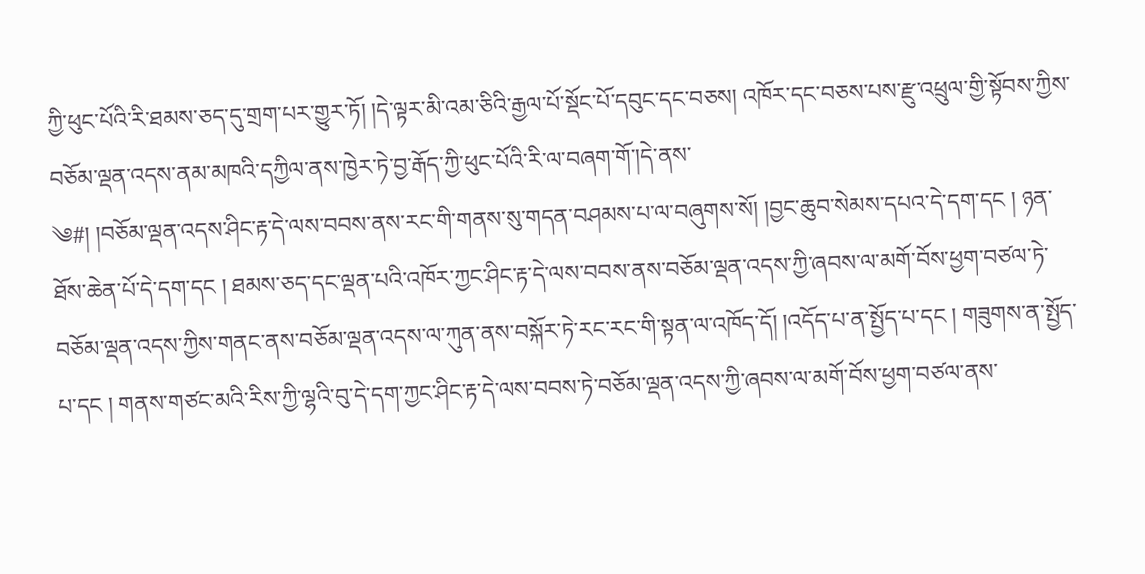ཀྱི་ཕུང་པོའི་རི་ཐམས་ཅད་དུ་གྲག་པར་གྱུར་ཏོ། །དེ་ལྟར་མི་འམ་ཅིའི་རྒྱལ་པོ་སྡོང་པོ་དབུང་དང་བཅས། འཁོར་དང་བཅས་པས་རྫུ་འཕྲུལ་གྱི་སྟོབས་ཀྱིས་བཅོམ་ལྡན་འདས་ནམ་མཁའི་དཀྱིལ་ནས་ཁྱེར་ཏེ་བྱ་རྒོད་ཀྱི་ཕུང་པོའི་རི་ལ་བཞག་གོ་།དེ་ནས་
༄#། །བཅོམ་ལྡན་འདས་ཤིང་རྟ་དེ་ལས་བབས་ནས་རང་གི་གནས་སུ་གདན་བཤམས་པ་ལ་བཞུགས་སོ། །བྱང་ཆུབ་སེམས་དཔའ་དེ་དག་དང ། ཉན་ཐོས་ཆེན་པོ་དེ་དག་དང ། ཐམས་ཅད་དང་ལྡན་པའི་འཁོར་ཀྱང་ཤིང་རྟ་དེ་ལས་བབས་ནས་བཅོམ་ལྡན་འདས་ཀྱི་ཞབས་ལ་མགོ་བོས་ཕྱག་བཙལ་ཏེ་བཅོམ་ལྡན་འདས་ཀྱིས་གནང་ནས་བཅོམ་ལྡན་འདས་ལ་ཀུན་ནས་བསྐོར་ཏེ་རང་རང་གི་སྟན་ལ་འཁོད་དོ། །འདོད་པ་ན་སྤྱོད་པ་དང ། གཟུགས་ན་སྤྱོད་པ་དང ། གནས་གཙང་མའི་རིས་ཀྱི་ལྷའི་བུ་དེ་དག་ཀྱང་ཤིང་རྟ་དེ་ལས་བབས་ཏེ་བཅོམ་ལྡན་འདས་ཀྱི་ཞབས་ལ་མགོ་བོས་ཕྱག་བཙལ་ནས་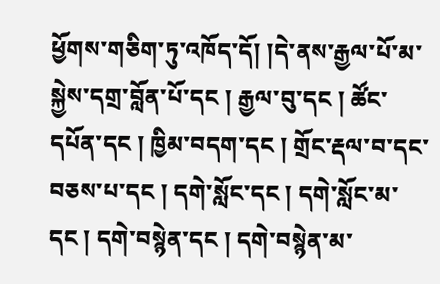ཕྱོགས་གཅིག་ཏུ་འཁོད་དོ། །དེ་ནས་རྒྱལ་པོ་མ་སྐྱེས་དགྲ་བློན་པོ་དང ། རྒྱལ་བུ་དང ། ཚོང་དཔོན་དང ། ཁྱིམ་བདག་དང ། གྲོང་རྡལ་བ་དང་བཅས་པ་དང ། དགེ་སློང་དང ། དགེ་སློང་མ་དང ། དགེ་བསྙེན་དང ། དགེ་བསྙེན་མ་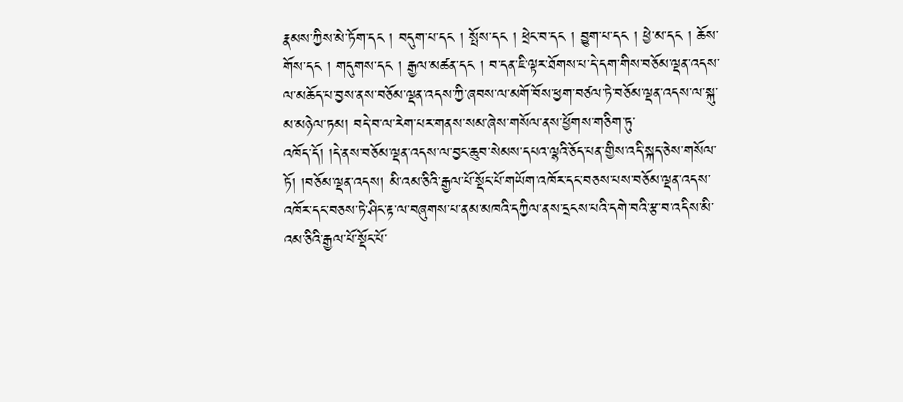རྣམས་ཀྱིས་མེ་ཏོག་དང ། བདུག་པ་དང ། སྤོས་དང ། ཕྲེང་བ་དང ། བྱུག་པ་དང ། ཕྱེ་མ་དང ། ཆོས་གོས་དང ། གདུགས་དང ། རྒྱལ་མཚན་དང ། བ་དན་ཇི་ལྟར་ཐོགས་པ་དེ་དག་གིས་བཅོམ་ལྡན་འདས་ལ་མཆོད་པ་བྱས་ནས་བཅོམ་ལྡན་འདས་ཀྱི་ཞབས་ལ་མགོ་བོས་ཕྱག་བཙལ་ཏེ་བཅོམ་ལྡན་འདས་ལ་སྐུ་མ་མཉེལ་ཏམ། བདེ་བ་ལ་རེག་པར་གནས་སམ་ཞེས་གསོལ་ནས་ཕྱོགས་གཅིག་ཏུ་
འཁོད་དོ། །དེ་ནས་བཅོམ་ལྡན་འདས་ལ་བྱང་ཆུབ་སེམས་དཔའ་ལྷའི་ཅོད་པན་གྱིས་འདི་སྐད་ཅེས་གསོལ་ཏོ། །བཅོམ་ལྡན་འདས། མི་འམ་ཅིའི་རྒྱལ་པོ་སྡོང་པོ་གཡོག་འཁོར་དང་བཅས་པས་བཅོམ་ལྡན་འདས་འཁོར་དང་བཅས་ཏེ་ཤིང་རྟ་ལ་བཞུགས་པ་ནམ་མཁའི་དཀྱིལ་ནས་དྲངས་པའི་དགེ་བའི་རྩ་བ་འདིས་མི་འམ་ཅིའི་རྒྱལ་པོ་སྡོང་པོ་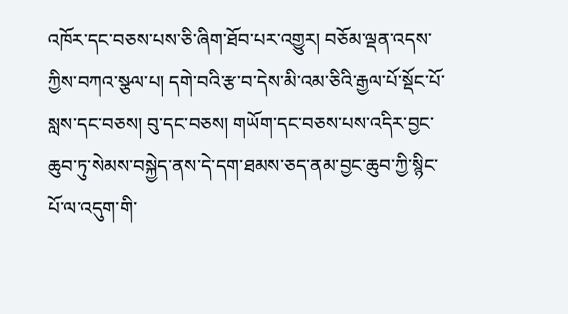འཁོར་དང་བཅས་པས་ཅི་ཞིག་ཐོབ་པར་འགྱུར། བཅོམ་ལྡན་འདས་ཀྱིས་བཀའ་སྩལ་པ། དགེ་བའི་རྩ་བ་དེས་མི་འམ་ཅིའི་རྒྱལ་པོ་སྡོང་པོ་སླས་དང་བཅས། བུ་དང་བཅས། གཡོག་དང་བཅས་པས་འདིར་བྱང་ཆུབ་ཏུ་སེམས་བསྐྱེད་ནས་དེ་དག་ཐམས་ཅད་ནམ་བྱང་ཆུབ་ཀྱི་སྙིང་པོ་ལ་འདུག་གི་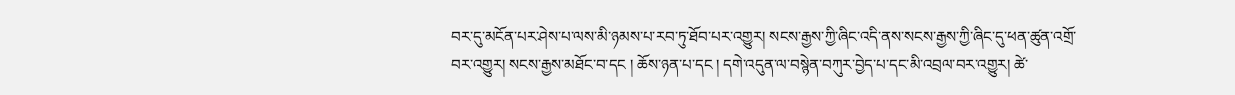བར་དུ་མངོན་པར་ཤེས་པ་ལས་མི་ཉམས་པ་རབ་ཏུ་ཐོབ་པར་འགྱུར། སངས་རྒྱས་ཀྱི་ཞིང་འདི་ནས་སངས་རྒྱས་ཀྱི་ཞིང་དུ་ཕན་ཚུན་འགྲོ་བར་འགྱུར། སངས་རྒྱས་མཐོང་བ་དང ། ཆོས་ཉན་པ་དང ། དགེ་འདུན་ལ་བསྙེན་བཀུར་བྱེད་པ་དང་མི་འབྲལ་བར་འགྱུར། ཚེ་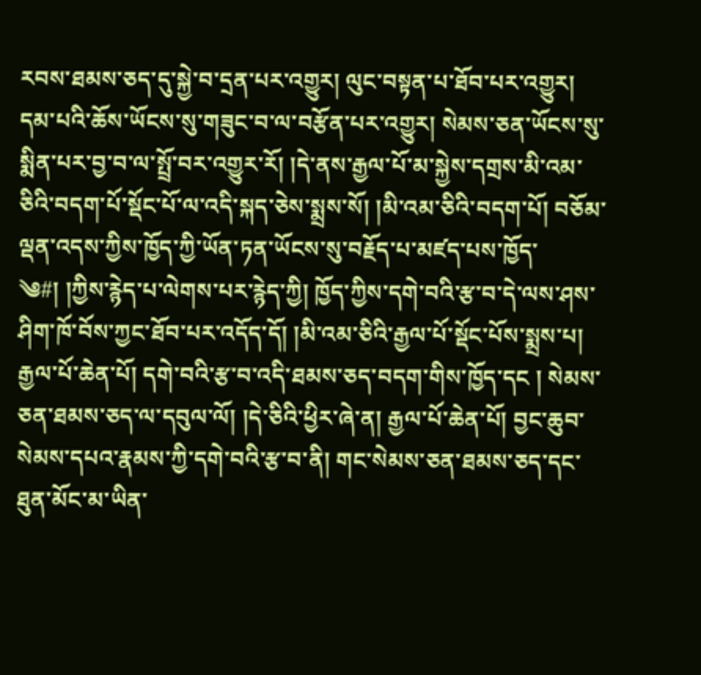རབས་ཐམས་ཅད་དུ་སྐྱེ་བ་དྲན་པར་འགྱུར། ལུང་བསྟན་པ་ཐོབ་པར་འགྱུར། དམ་པའི་ཆོས་ཡོངས་སུ་གཟུང་བ་ལ་བརྩོན་པར་འགྱུར། སེམས་ཅན་ཡོངས་སུ་སྨིན་པར་བྱ་བ་ལ་སྤྲོ་བར་འགྱུར་རོ། །དེ་ནས་རྒྱལ་པོ་མ་སྐྱེས་དགྲས་མི་འམ་ཅིའི་བདག་པོ་སྡོང་པོ་ལ་འདི་སྐད་ཅེས་སྨྲས་སོ། །མི་འམ་ཅིའི་བདག་པོ། བཅོམ་ལྡན་འདས་ཀྱིས་ཁྱོད་ཀྱི་ཡོན་ཏན་ཡོངས་སུ་བརྗོད་པ་མཛད་པས་ཁྱོད་
༄#། །ཀྱིས་རྙེད་པ་ལེགས་པར་རྙེད་ཀྱི། ཁྱོད་ཀྱིས་དགེ་བའི་རྩ་བ་དེ་ལས་ཤས་ཤིག་ཁོ་བོས་ཀྱང་ཐོབ་པར་འདོད་དོ། །མི་འམ་ཅིའི་རྒྱལ་པོ་སྡོང་པོས་སྨྲས་པ། རྒྱལ་པོ་ཆེན་པོ། དགེ་བའི་རྩ་བ་འདི་ཐམས་ཅད་བདག་གིས་ཁྱོད་དང ། སེམས་ཅན་ཐམས་ཅད་ལ་དབུལ་ལོ། །དེ་ཅིའི་ཕྱིར་ཞེ་ན། རྒྱལ་པོ་ཆེན་པོ། བྱང་ཆུབ་སེམས་དཔའ་རྣམས་ཀྱི་དགེ་བའི་རྩ་བ་ནི། གང་སེམས་ཅན་ཐམས་ཅད་དང་ཐུན་མོང་མ་ཡིན་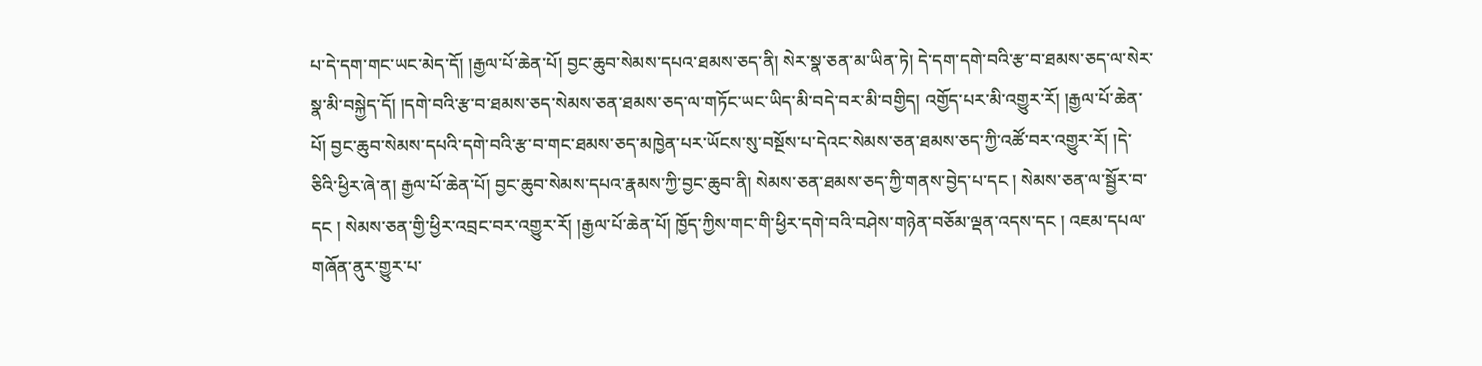པ་དེ་དག་གང་ཡང་མེད་དོ། །རྒྱལ་པོ་ཆེན་པོ། བྱང་ཆུབ་སེམས་དཔའ་ཐམས་ཅད་ནི། སེར་སྣ་ཅན་མ་ཡིན་ཏེ། དེ་དག་དགེ་བའི་རྩ་བ་ཐམས་ཅད་ལ་སེར་སྣ་མི་བསྐྱེད་དོ། །དགེ་བའི་རྩ་བ་ཐམས་ཅད་སེམས་ཅན་ཐམས་ཅད་ལ་གཏོང་ཡང་ཡིད་མི་བདེ་བར་མི་བགྱིད། འགྱོད་པར་མི་འགྱུར་རོ། །རྒྱལ་པོ་ཆེན་པོ། བྱང་ཆུབ་སེམས་དཔའི་དགེ་བའི་རྩ་བ་གང་ཐམས་ཅད་མཁྱེན་པར་ཡོངས་སུ་བསྔོས་པ་དེའང་སེམས་ཅན་ཐམས་ཅད་ཀྱི་འཚོ་བར་འགྱུར་རོ། །དེ་ཅིའི་ཕྱིར་ཞེ་ན། རྒྱལ་པོ་ཆེན་པོ། བྱང་ཆུབ་སེམས་དཔའ་རྣམས་ཀྱི་བྱང་ཆུབ་ནི། སེམས་ཅན་ཐམས་ཅད་ཀྱི་གནས་བྱེད་པ་དང ། སེམས་ཅན་ལ་སྦྱོར་བ་དང ། སེམས་ཅན་གྱི་ཕྱིར་འབྲང་བར་འགྱུར་རོ། །རྒྱལ་པོ་ཆེན་པོ། ཁྱོད་ཀྱིས་གང་གི་ཕྱིར་དགེ་བའི་བཤེས་གཉེན་བཅོམ་ལྡན་འདས་དང ། འཇམ་དཔལ་གཞོན་ནུར་གྱུར་པ་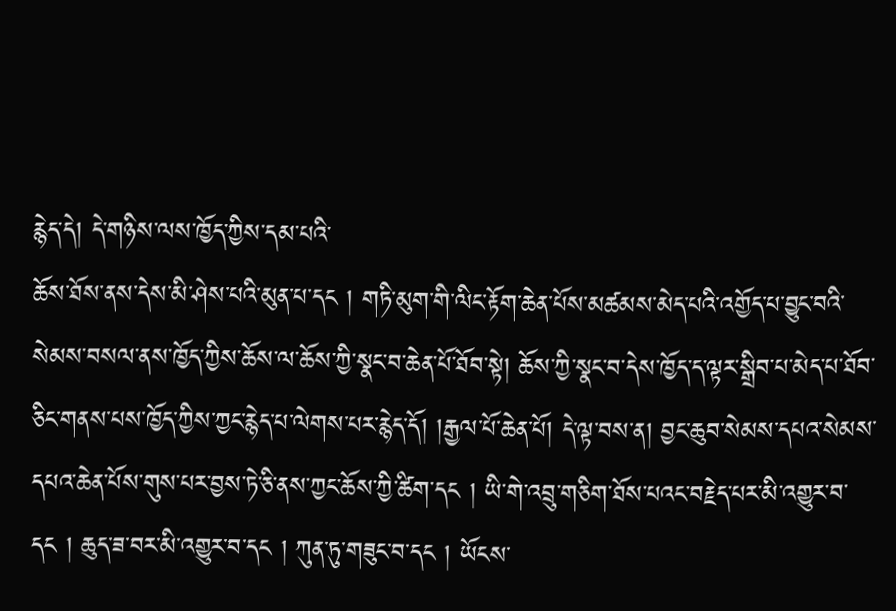རྙེད་དེ། དེ་གཉིས་ལས་ཁྱོད་ཀྱིས་དམ་པའི་
ཆོས་ཐོས་ནས་དེས་མི་ཤེས་པའི་མུན་པ་དང ། གཏི་མུག་གི་ལིང་རྟོག་ཆེན་པོས་མཚམས་མེད་པའི་འགྱོད་པ་བྱུང་བའི་སེམས་བསལ་ནས་ཁྱོད་ཀྱིས་ཆོས་ལ་ཆོས་ཀྱི་སྣང་བ་ཆེན་པོ་ཐོབ་སྟེ། ཆོས་ཀྱི་སྣང་བ་དེས་ཁྱོད་ད་ལྟར་སྒྲིབ་པ་མེད་པ་ཐོབ་ཅིང་གནས་པས་ཁྱོད་ཀྱིས་ཀྱང་རྙེད་པ་ལེགས་པར་རྙེད་དོ། །རྒྱལ་པོ་ཆེན་པོ། དེ་ལྟ་བས་ན། བྱང་ཆུབ་སེམས་དཔའ་སེམས་དཔའ་ཆེན་པོས་གུས་པར་བྱས་ཏེ་ཅི་ནས་ཀྱང་ཆོས་ཀྱི་ཚིག་དང ། ཡི་གེ་འབྲུ་གཅིག་ཐོས་པའང་བརྗེད་པར་མི་འགྱུར་བ་དང ། ཆུད་ཟ་བར་མི་འགྱུར་བ་དང ། ཀུན་ཏུ་གཟུང་བ་དང ། ཡོངས་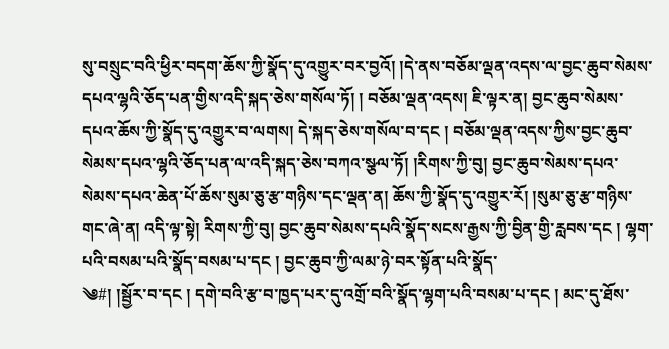སུ་བསྲུང་བའི་ཕྱིར་བདག་ཆོས་ཀྱི་སྣོད་དུ་འགྱུར་བར་བྱའོ། །དེ་ནས་བཅོམ་ལྡན་འདས་ལ་བྱང་ཆུབ་སེམས་དཔའ་ལྷའི་ཅོད་པན་གྱིས་འདི་སྐད་ཅེས་གསོལ་ཏོ། ། བཅོམ་ལྡན་འདས། ཇི་ལྟར་ན། བྱང་ཆུབ་སེམས་དཔའ་ཆོས་ཀྱི་སྣོད་དུ་འགྱུར་བ་ལགས། དེ་སྐད་ཅེས་གསོལ་བ་དང ། བཅོམ་ལྡན་འདས་ཀྱིས་བྱང་ཆུབ་སེམས་དཔའ་ལྷའི་ཅོད་པན་ལ་འདི་སྐད་ཅེས་བཀའ་སྩལ་ཏོ། །རིགས་ཀྱི་བུ། བྱང་ཆུབ་སེམས་དཔའ་སེམས་དཔའ་ཆེན་པོ་ཆོས་སུམ་ཅུ་རྩ་གཉིས་དང་ལྡན་ན། ཆོས་ཀྱི་སྣོད་དུ་འགྱུར་རོ། །སུམ་ཅུ་རྩ་གཉིས་གང་ཞེ་ན། འདི་ལྟ་སྟེ། རིགས་ཀྱི་བུ། བྱང་ཆུབ་སེམས་དཔའི་སྣོད་སངས་རྒྱས་ཀྱི་བྱིན་གྱི་རླབས་དང ། ལྷག་པའི་བསམ་པའི་སྣོད་བསམ་པ་དང ། བྱང་ཆུབ་ཀྱི་ལམ་ཉེ་བར་སྟོན་པའི་སྣོད་
༄#། །སྦྱོར་བ་དང ། དགེ་བའི་རྩ་བ་ཁྱད་པར་དུ་འགྲོ་བའི་སྣོད་ལྷག་པའི་བསམ་པ་དང ། མང་དུ་ཐོས་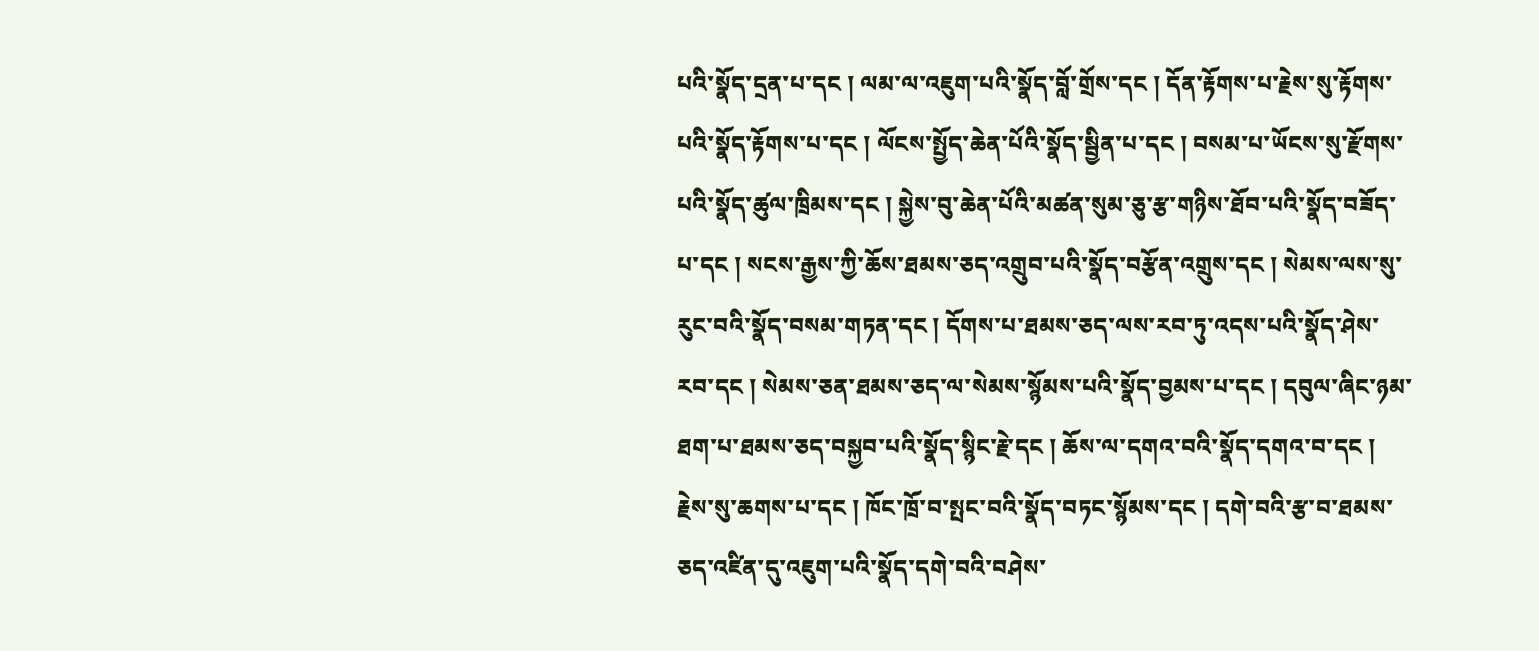པའི་སྣོད་དྲན་པ་དང ། ལམ་ལ་འཇུག་པའི་སྣོད་བློ་གྲོས་དང ། དོན་རྟོགས་པ་རྗེས་སུ་རྟོགས་པའི་སྣོད་རྟོགས་པ་དང ། ལོངས་སྤྱོད་ཆེན་པོའི་སྣོད་སྦྱིན་པ་དང ། བསམ་པ་ཡོངས་སུ་རྫོགས་པའི་སྣོད་ཚུལ་ཁྲིམས་དང ། སྐྱེས་བུ་ཆེན་པོའི་མཚན་སུམ་ཅུ་རྩ་གཉིས་ཐོབ་པའི་སྣོད་བཟོད་པ་དང ། སངས་རྒྱས་ཀྱི་ཆོས་ཐམས་ཅད་འགྲུབ་པའི་སྣོད་བརྩོན་འགྲུས་དང ། སེམས་ལས་སུ་རུང་བའི་སྣོད་བསམ་གཏན་དང ། དོགས་པ་ཐམས་ཅད་ལས་རབ་ཏུ་འདས་པའི་སྣོད་ཤེས་རབ་དང ། སེམས་ཅན་ཐམས་ཅད་ལ་སེམས་སྙོམས་པའི་སྣོད་བྱམས་པ་དང ། དབུལ་ཞིང་ཉམ་ཐག་པ་ཐམས་ཅད་བསྐྱབ་པའི་སྣོད་སྙིང་རྗེ་དང ། ཆོས་ལ་དགའ་བའི་སྣོད་དགའ་བ་དང ། རྗེས་སུ་ཆགས་པ་དང ། ཁོང་ཁྲོ་བ་སྤང་བའི་སྣོད་བཏང་སྙོམས་དང ། དགེ་བའི་རྩ་བ་ཐམས་ཅད་འཛིན་དུ་འཇུག་པའི་སྣོད་དགེ་བའི་བཤེས་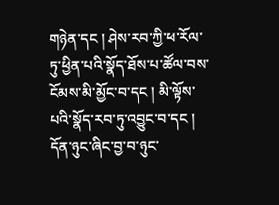གཉེན་དང ། ཤེས་རབ་ཀྱི་ཕ་རོལ་ཏུ་ཕྱིན་པའི་སྣོད་ཐོས་པ་ཚོལ་བས་ངོམས་མི་མྱོང་བ་དང ། མི་ལྟོས་པའི་སྣོད་རབ་ཏུ་འབྱུང་བ་དང ། དོན་ཉུང་ཞིང་བྱ་བ་ཉུང་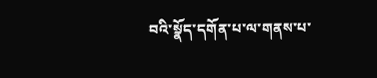བའི་སྣོད་དགོན་པ་ལ་གནས་པ་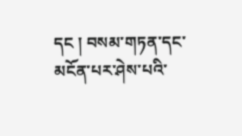དང ། བསམ་གཏན་དང་མངོན་པར་ཤེས་པའི་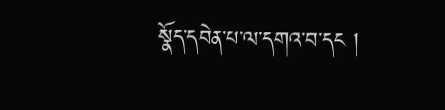སྣོད་དབེན་པ་ལ་དགའ་བ་དང །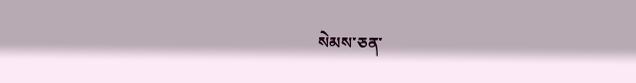སེམས་ཅན་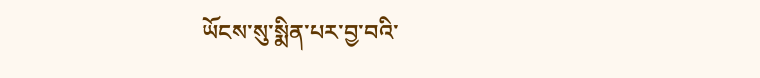ཡོངས་སུ་སྨིན་པར་བྱ་བའི་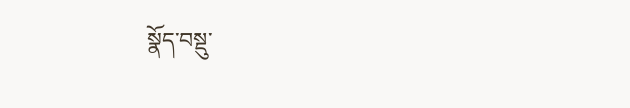སྣོད་བསྡུ་